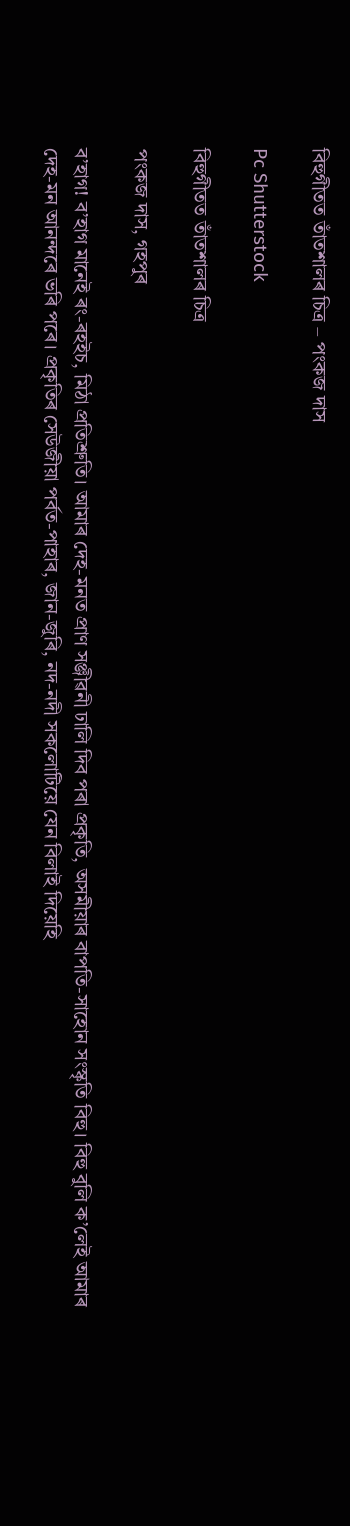বিহুগীতত তাঁতশালৰ চিত্ৰ – পংকজ দাস

Pc Shutterstock

বিহুগীতত তাঁতশালৰ চিত্ৰ

পংকজ দাস, গহপুৰ

ব’হাগ! ব’হাগ মানেই ৰং-ৰহইচ, মিঠা প্রতিশ্রুতি। আমাৰ দেহ-মনত প্রাণ সঞ্জীৱনী ঢালি দিব পৰা প্ৰকৃতি, অসমীয়াৰ বাপতি-সাহোন সংস্কৃতি বিহু। বিহু বুলি ক’লেই আমাৰ দেহ-মন আনন্দৰে ভৰি পৰে। প্ৰকৃতিৰ সেউজীয়া পর্বত-পাহাৰ, জান-জুৰি, নদ-নদী সকলোটিয়ে যেন বিলাই দিয়েহি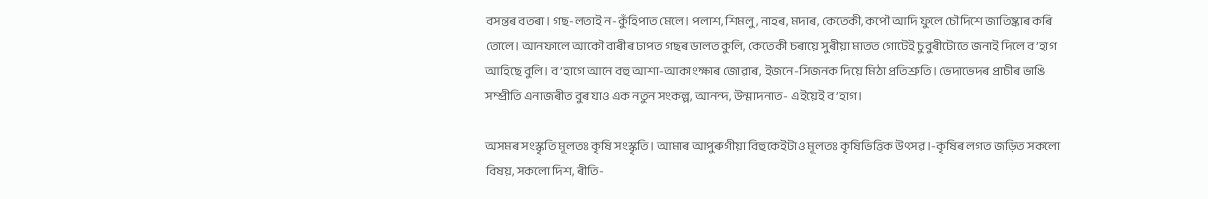বসন্তৰ বতৰা। গছ-লতাই ন-কুঁহিপাত মেলে। পলাশ, শিমলু, নাহৰ, মদাৰ, কেতেকী, কপৌ আদি ফুলে চৌদিশে জাতিষ্কাৰ কৰি তোলে। আনফালে আকৌ বাৰীৰ ঢাপত গছৰ ডালত কুলি, কেতেকী চৰায়ে সুৰীয়া মাতত গোটেই চুবুৰীটোতে জনাই দিলে ব’হাগ আহিছে বুলি। ব’হাগে আনে বহু আশা-আকাংক্ষাৰ জোৱাৰ, ইজনে-সিজনক দিয়ে মিঠা প্রতিশ্রুতি। ভেদাভেদৰ প্ৰাচীৰ ভাঙি সম্প্রীতি এনাজৰীত বুৰ যাও এক নতুন সংকল্প, আনন্দ, উন্মাদনাত- এইয়েই ব’হাগ।

অসমৰ সংস্কৃতি মূলতঃ কৃষি সংস্কৃতি। আমাৰ আপুৰুগীয়া বিহুকেইটাও মূলতঃ কৃষিভিত্তিক উৎসৱ।-কৃষিৰ লগত জড়িত সকলো বিষয়, সকলো দিশ, ৰীতি-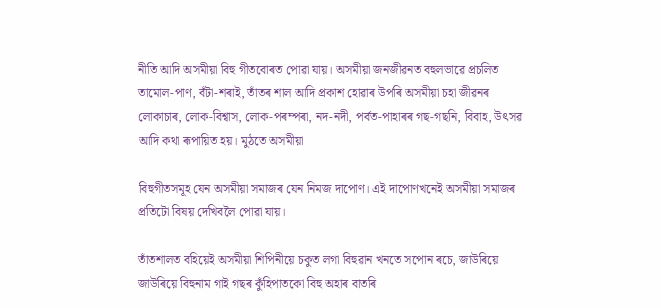নীতি আদি অসমীয়া বিহু গীতবোৰত পোৱা যায়। অসমীয়া জনজীৱনত বহুলভাৱে প্রচলিত তামোল-পাণ, বঁটা-শৰাই, তাঁতৰ শাল আদি প্ৰকাশ হোৱাৰ উপৰি অসমীয়া চহা জীৱনৰ লোকাচাৰ, লোক-বিশ্বাস, লোক-পৰম্পৰা, নদ-নদী, পৰ্বত-পাহাৰৰ গছ-গছনি, বিবাহ, উৎসৱ আদি কথা ৰূপায়িত হয়। মুঠতে অসমীয়া

বিহুগীতসমূহ যেন অসমীয়া সমাজৰ যেন নিমজ দাপোণ। এই দাপোণখনেই অসমীয়া সমাজৰ প্ৰতিটো বিষয় দেখিবলৈ পোৱা যায়।

তাঁতশালত বহিয়েই অসমীয়া শিপিনীয়ে চকুত লগা বিহুৱান খনতে সপোন ৰচে, জাউৰিয়ে জাউৰিয়ে বিহুনাম গাই গছৰ কুঁহিপাতকো বিহু অহাৰ বাতৰি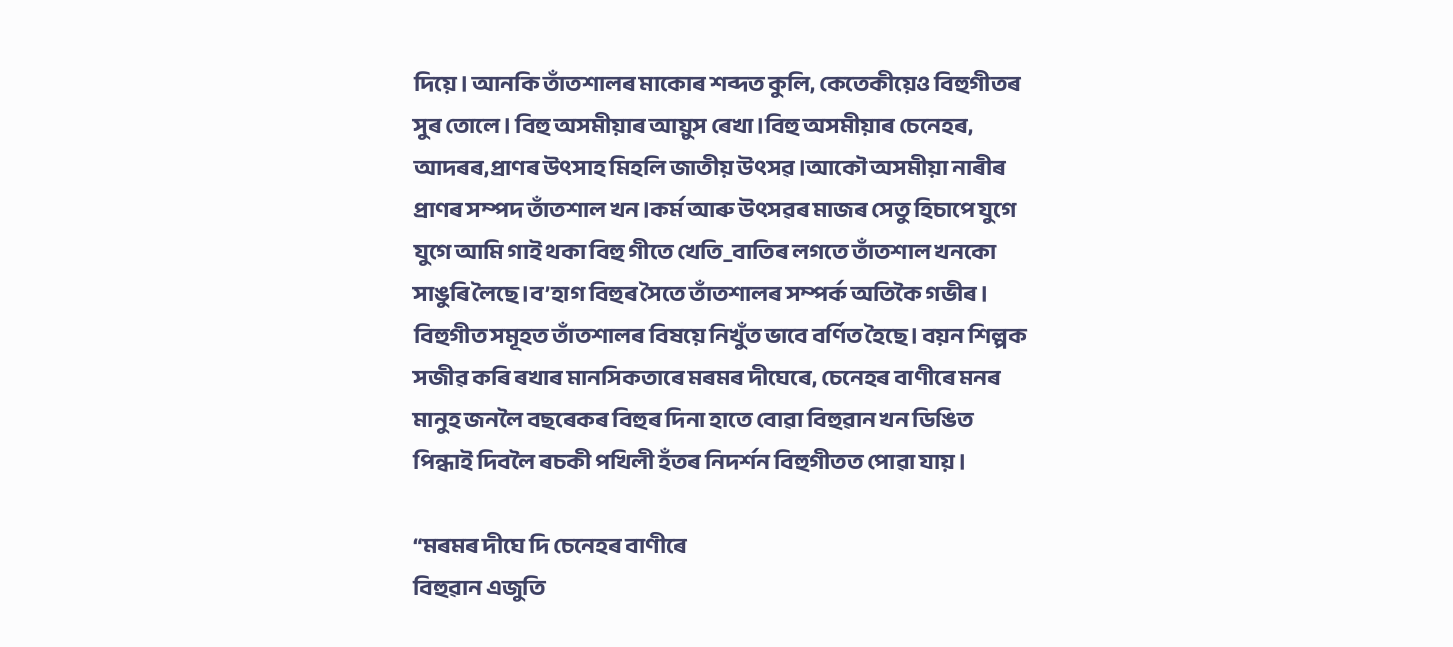দিয়ে। আনকি তাঁতশালৰ মাকোৰ শব্দত কুলি, কেতেকীয়েও বিহুগীতৰ সুৰ তোলে। বিহু অসমীয়াৰ আয়ুস ৰেখা।বিহু অসমীয়াৰ চেনেহৰ, আদৰৰ,প্ৰাণৰ উৎসাহ মিহলি জাতীয় উৎসৱ।আকৌ অসমীয়া নাৰীৰ প্ৰাণৰ সম্পদ তাঁতশাল খন।কৰ্ম আৰু উৎসৱৰ মাজৰ সেতু হিচাপে যুগে যুগে আমি গাই থকা বিহু গীতে খেতি_বাতিৰ লগতে তাঁতশাল খনকো সাঙুৰি লৈছে।ব’হাগ বিহুৰ সৈতে তাঁতশালৰ সম্পৰ্ক অতিকৈ গভীৰ। বিহুগীত সমূহত তাঁতশালৰ বিষয়ে নিখুঁত ভাবে বৰ্ণিত হৈছে। বয়ন শিল্পক সজীৱ কৰি ৰখাৰ মানসিকতাৰে মৰমৰ দীঘেৰে, চেনেহৰ বাণীৰে মনৰ মানুহ জনলৈ বছৰেকৰ বিহুৰ দিনা হাতে বোৱা বিহুৱান খন ডিঙিত পিন্ধাই দিবলৈ ৰচকী পখিলী হঁতৰ নিদৰ্শন বিহুগীতত পোৱা যায়।

“মৰমৰ দীঘে দি চেনেহৰ বাণীৰে
বিহুৱান এজুতি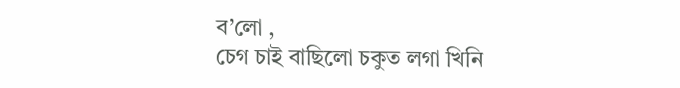ব’লো ,
চেগ চাই বাছিলো চকুত লগা খিনি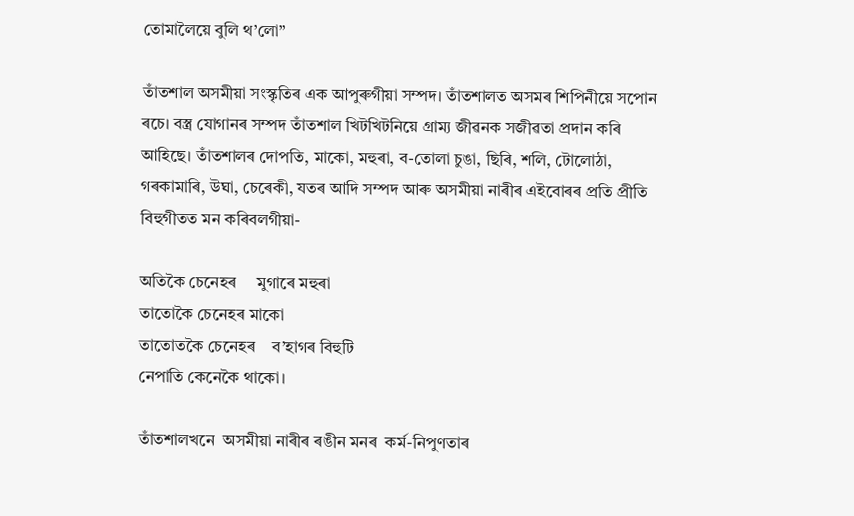তোমালৈয়ে বুলি থ’লো”

তাঁতশাল অসমীয়া সংস্কৃতিৰ এক আপুৰুগীয়া সম্পদ। তাঁতশালত অসমৰ শিপিনীয়ে সপোন ৰচে। বস্ত্র যোগানৰ সম্পদ তাঁতশাল খিটখিটনিয়ে গ্রাম্য জীৱনক সজীৱতা প্রদান কৰি আহিছে। তাঁতশালৰ দোপতি, মাকো, মহুৰা, ব-তোলা চুঙা, ছিৰি, শলি, টোলোঠা, গৰকামাৰি, উঘা, চেৰেকী, যতৰ আদি সম্পদ আৰু অসমীয়া নাৰীৰ এইবোৰৰ প্ৰতি প্ৰীতি বিহুগীতত মন কৰিবলগীয়া-

অতিকৈ চেনেহৰ     মুগাৰে মহুৰা
তাতোকৈ চেনেহৰ মাকো
তাতোতকৈ চেনেহৰ    ব’হাগৰ বিহুটি
নেপাতি কেনেকৈ থাকো।

তাঁতশালখনে  অসমীয়া নাৰীৰ ৰঙীন মনৰ  কৰ্ম-নিপুণতাৰ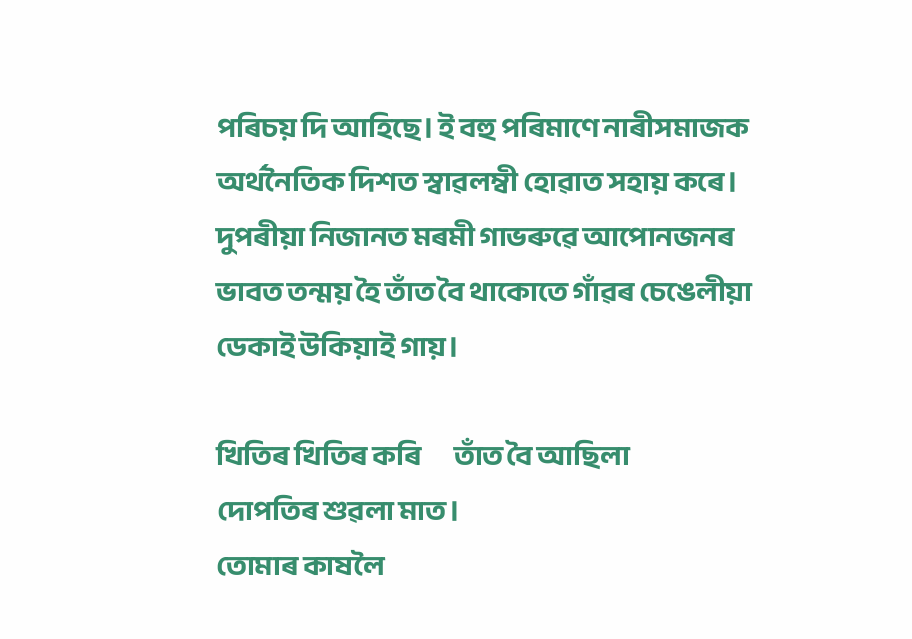পৰিচয় দি আহিছে। ই বহু পৰিমাণে নাৰীসমাজক অর্থনৈতিক দিশত স্বাৱলম্বী হোৱাত সহায় কৰে। দুপৰীয়া নিজানত মৰমী গাভৰুৱে আপোনজনৰ ভাবত তন্ময় হৈ তাঁত বৈ থাকোতে গাঁৱৰ চেঙেলীয়া ডেকাই উকিয়াই গায়।

খিতিৰ খিতিৰ কৰি       তাঁত বৈ আছিলা
দোপতিৰ শুৱলা মাত।
তোমাৰ কাষলৈ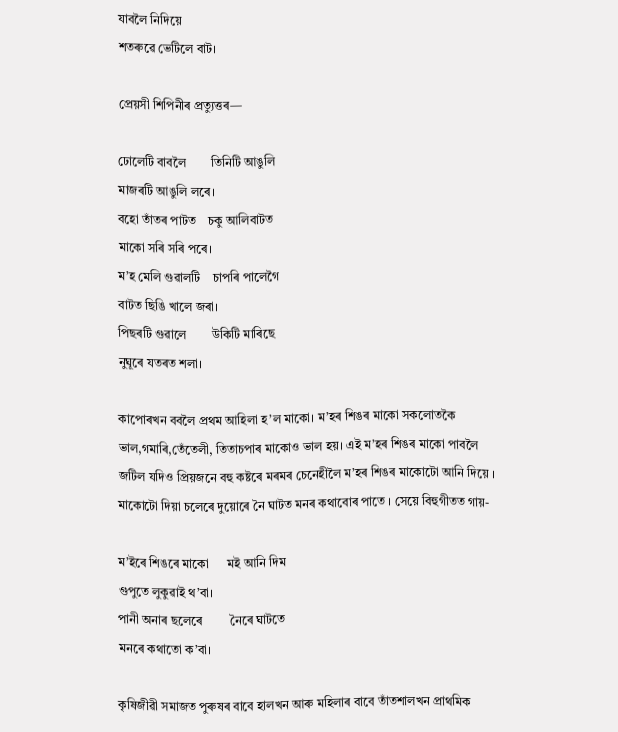যাবলৈ নিদিয়ে
শতৰুৱে ভেটিলে বাট।

প্রেয়সী শিপিনীৰ প্ৰত্যুত্তৰ—

ঢোলেটি বাবলৈ        তিনিটি আঙুলি
মাজৰটি আঙুলি লৰে।
বহো তাঁতৰ পাটত    চকু আলিবাটত
মাকো সৰি সৰি পৰে।
ম’হ মেলি গুৱালটি    চাপৰি পালেগৈ
বাটত ছিঙি খালে জৰা।
পিছৰটি গুৱালে        উকিটি মাৰিছে
নুঘূৰে যতৰত শলা।

কাপোৰখন ববলৈ প্ৰথম আহিলা হ’ল মাকো। ম’হৰ শিঙৰ মাকো সকলোতকৈ ভাল,গমাৰি,তেঁতেলী, তিতাচপাৰ মাকোও ভাল হয়। এই ম’হৰ শিঙৰ মাকো পাবলৈ জটিল যদিও প্ৰিয়জনে বহু কষ্টৰে মৰমৰ চেনেহীলৈ ম’হৰ শিঙৰ মাকোটো আনি দিয়ে । মাকোটো দিয়া চলেৰে দুয়োৰে নৈ ঘাটত মনৰ কথাবোৰ পাতে । সেয়ে বিহুগীতত গায়-

ম’ইৰে শিঙৰে মাকো      মই আনি দিম
গুপুতে লুকুৱাই থ’বা।
পানী অনাৰ ছলেৰে         নৈৰে ঘাটতে
মনৰে কথাতো ক’বা।

কৃষিজীৱী সমাজত পুৰুষৰ বাবে হালখন আৰু মহিলাৰ বাবে তাঁতশালখন প্রাথমিক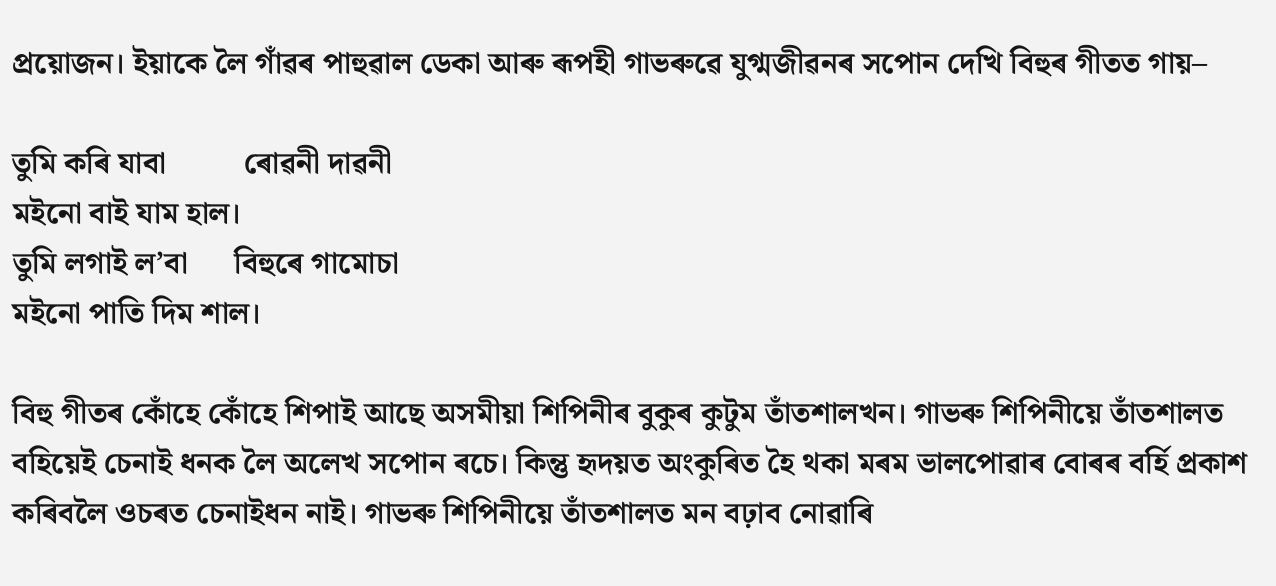প্রয়োজন। ইয়াকে লৈ গাঁৱৰ পাহুৱাল ডেকা আৰু ৰূপহী গাভৰুৱে যুগ্মজীৱনৰ সপোন দেখি বিহুৰ গীতত গায়–

তুমি কৰি যাবা          ৰোৱনী দাৱনী
মইনো বাই যাম হাল।
তুমি লগাই ল’বা      বিহুৰে গামোচা
মইনো পাতি দিম শাল।

বিহু গীতৰ কোঁহে কোঁহে শিপাই আছে অসমীয়া শিপিনীৰ বুকুৰ কুটুম তাঁতশালখন। গাভৰু শিপিনীয়ে তাঁতশালত বহিয়েই চেনাই ধনক লৈ অলেখ সপোন ৰচে। কিন্তু হৃদয়ত অংকুৰিত হৈ থকা মৰম ভালপোৱাৰ বোৰৰ বৰ্হি প্ৰকাশ কৰিবলৈ ওচৰত চেনাইধন নাই। গাভৰু শিপিনীয়ে তাঁতশালত মন বঢ়াব নোৱাৰি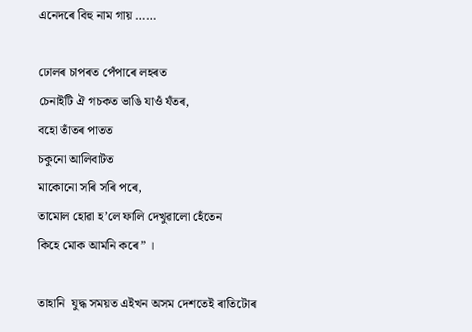এনেদৰে বিহু নাম গায় ……

ঢোলৰ চাপৰত পেঁপাৰে লহৰত
চেনাইটি ঐ গচকত ভাঙি যাওঁ যঁতৰ,
বহো তাঁতৰ পাতত
চকুনো আলিবাটত
মাকোনো সৰি সৰি পৰে,
তামোল হোৱা হ’লে ফালি দেখুৱালো হেঁতেন
কিহে মোক আমনি কৰে” ।

তাহানি  যুদ্ধ সময়ত এইখন অসম দেশতেই ৰাতিটোৰ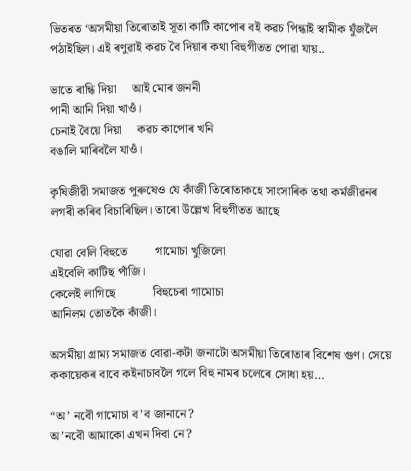ভিতৰত ‘অসমীয়া তিৰোতাই সূতা কাটি কাপোৰ বই কৱচ পিন্ধাই স্বামীক যুঁজলৈ পঠাইছিল। এই ৰণুৱাই কৱচ বৈ দিয়াৰ কথা বিহুগীতত পোৱা যায়..

ভাতে ৰান্ধি দিয়া     আই মোৰ জননী
পানী আনি দিয়া খাওঁ।
চেনাই বৈয়ে দিয়া     কৱচ কাপোৰ খনি
বঙালি মাৰিবলৈ যাওঁ।

কৃষিজীৱী সমাজত পুৰুষেও যে কাঁজী তিৰোতাকহে সাংসাৰিক তথা কর্মজীৱনৰ লগৰী কৰিব বিচাৰিছিল। তাৰো উল্লেখ বিহুগীতত আছে

যোৱা বেলি বিহুতে         গামোচা খুজিলো
এইবেলি কাটিছ পাঁজি।
কেলেই লাগিছে            বিহুচেৰা গামোচা
আনিলম তোতকৈ কাঁজী।

অসমীয়া গ্ৰাম্য সমাজত বোৱা-কটা জনাটো অসমীয়া তিৰোতাৰ বিশেষ গুণ। সেয়ে ককায়েকৰ বাবে কইনাচাবলৈ গলে বিহু নামৰ চলেৰে সোধা হয়…

“অ’ নবৌ গামোচা ব’ব জানানে?
অ’নবৌ আমাকো এখন দিবা নে?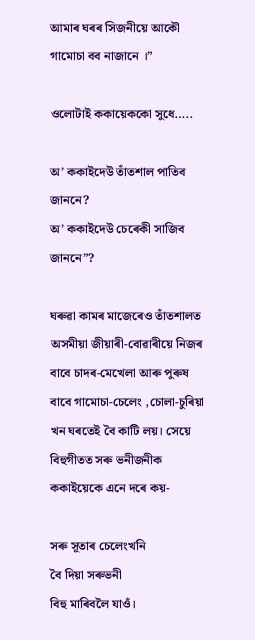আমাৰ ঘৰৰ সিজনীয়ে আকৌ
গামোচা বব নাজানে ।”

ওলোটাই ককায়েককো সুধে…..

অ’ ককাইদেউ তাঁতশাল পাতিব জাননে?
অ’ ককাইদেউ চেৰেকী সাজিব জাননে”?

ঘৰুৱা কামৰ মাজেৰেও তাঁতশালত অসমীয়া জীয়াৰী-বোৱাৰীয়ে নিজৰ বাবে চাদৰ-মেখেলা আৰু পুৰুষ বাবে গামোচা-চেলেং ,চোলা-চুৰিয়া খন ঘৰতেই বৈ কাটি লয়। সেয়ে বিহুগীতত সৰু ভনীজনীক ককাইয়েকে এনে দৰে কয়-

সৰু সূতাৰ চেলেংখনি
বৈ দিয়া সৰুভনী
বিহু মাৰিবলৈ যাওঁ।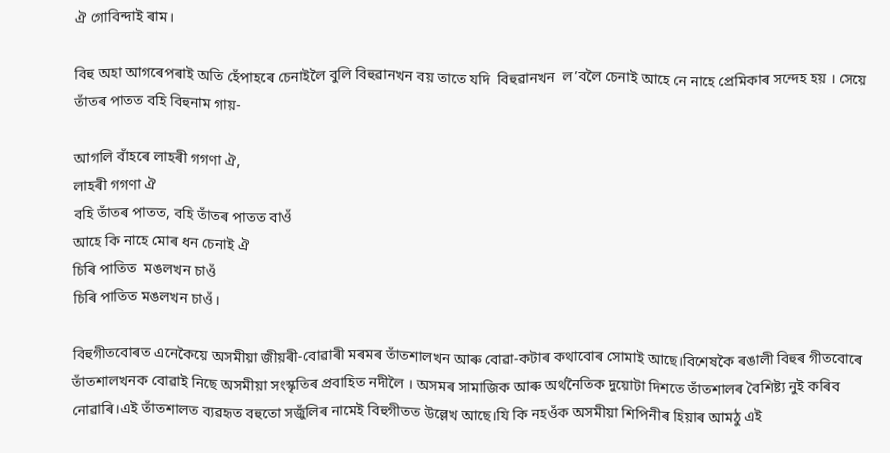ঐ গোবিন্দাই ৰাম।

বিহু অহা আগৰেপৰাই অতি হেঁপাহৰে চেনাইলৈ বুলি বিহুৱানখন বয় তাতে যদি  বিহুৱানখন  ল’বলৈ চেনাই আহে নে নাহে প্ৰেমিকাৰ সন্দেহ হ‌য় । সেয়ে তাঁতৰ পাতত বহি বিহুনাম গায়-

আগলি বাঁহৰে লাহৰী গগণা ঐ,
লাহৰী গগণা ঐ
বহি তাঁতৰ পাতত, বহি তাঁতৰ পাতত বাওঁ
আহে কি নাহে মোৰ ধন চেনাই ঐ
চিৰি পাতিত  মঙলখন চাওঁ
চিৰি পাতিত মঙলখন চাওঁ।

বিহুগীতবোৰত এনেকৈয়ে অসমীয়া জীয়ৰী-বোৱাৰী মৰমৰ তাঁতশালখন আৰু বোৱা-কটাৰ কথাবোৰ সোমাই আছে।বিশেষকৈ ৰঙালী বিহুৰ গীতবোৰে তাঁতশালখনক বোৱাই নিছে অসমীয়া সংস্কৃতিৰ প্ৰবাহিত নদীলৈ । অসমৰ সামাজিক আৰু অৰ্থনৈতিক দুয়োটা দিশতে তাঁতশালৰ বৈশিষ্ট্য নুই কৰিব নোৱাৰি।এই তাঁতশালত ব্যৱহৃত বহুতো সজুঁলিৰ নামেই বিহুগীতত উল্লেখ আছে।যি কি নহওঁক অসমীয়া শিপিনীৰ হিয়াৰ আমঠু এই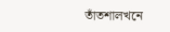তাঁতশালখনে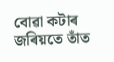বোৱা কটাৰ জৰিয়তে তাঁত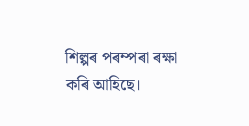শিল্পৰ পৰম্পৰা ৰক্ষা কৰি আহিছে।